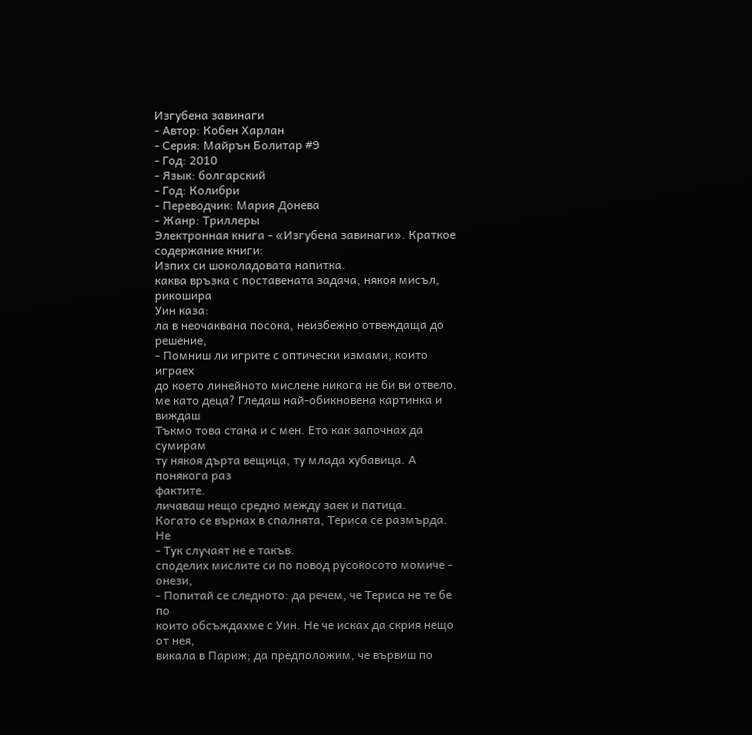Изгубена завинаги
- Автор: Кобен Харлан
- Серия: Майрън Болитар #9
- Год: 2010
- Язык: болгарский
- Год: Колибри
- Переводчик: Мария Донева
- Жанр: Триллеры
Электронная книга - «Изгубена завинаги». Краткое содержание книги:
Изпих си шоколадовата напитка.
каква връзка с поставената задача, някоя мисъл, рикошира
Уин каза:
ла в неочаквана посока, неизбежно отвеждаща до решение,
- Помниш ли игрите с оптически измами, които играех
до което линейното мислене никога не би ви отвело.
ме като деца? Гледаш най-обикновена картинка и виждаш
Тъкмо това стана и с мен. Ето как започнах да сумирам
ту някоя дърта вещица, ту млада хубавица. А понякога раз
фактите.
личаваш нещо средно между заек и патица.
Когато се върнах в спалнята, Териса се размърда. Не
- Тук случаят не е такъв.
споделих мислите си по повод русокосото момиче - онези,
- Попитай се следното: да речем, че Териса не те бе по
които обсъждахме с Уин. Не че исках да скрия нещо от нея,
викала в Париж; да предположим, че вървиш по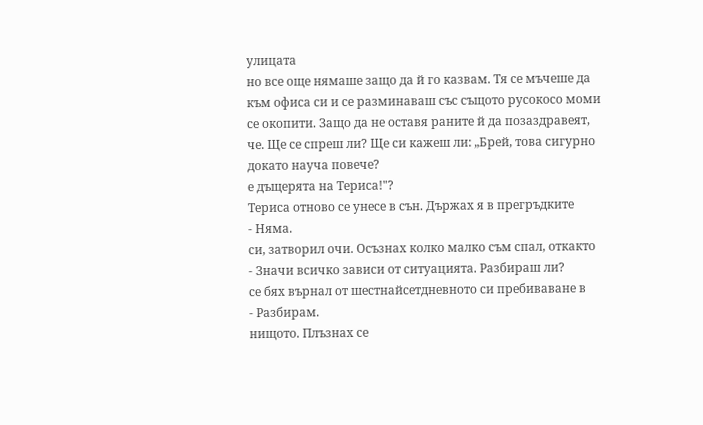улицата
но все още нямаше защо да й го казвам. Тя се мъчеше да
към офиса си и се разминаваш със същото русокосо моми
се окопити. Защо да не оставя раните й да позаздравеят,
че. Ще се спреш ли? Ще си кажеш ли: „Брей, това сигурно
докато науча повече?
е дъщерята на Териса!"?
Териса отново се унесе в сън. Държах я в прегръдките
- Няма.
си, затворил очи. Осъзнах колко малко съм спал, откакто
- Значи всичко зависи от ситуацията. Разбираш ли?
се бях върнал от шестнайсетдневното си пребиваване в
- Разбирам.
нищото. Плъзнах се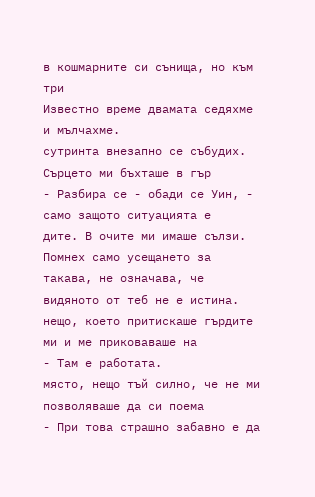в кошмарните си сънища, но към три
Известно време двамата седяхме и мълчахме.
сутринта внезапно се събудих. Сърцето ми бъхташе в гър
- Разбира се - обади се Уин, - само защото ситуацията е
дите. В очите ми имаше сълзи. Помнех само усещането за
такава, не означава, че видяното от теб не е истина.
нещо, което притискаше гърдите ми и ме приковаваше на
- Там е работата.
място, нещо тъй силно, че не ми позволяваше да си поема
- При това страшно забавно е да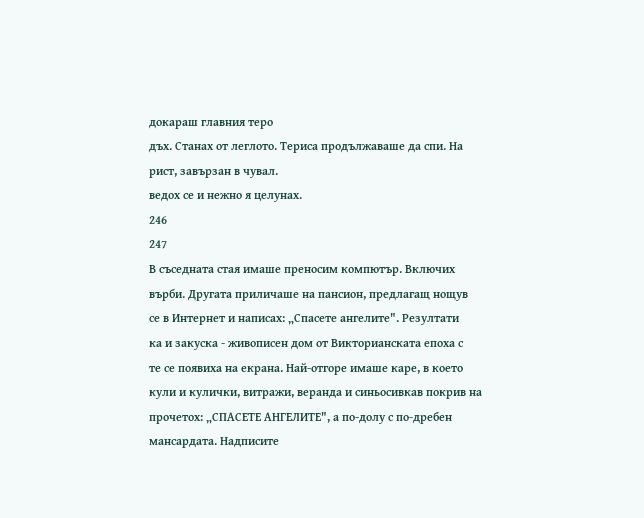докараш главния теро
дъх. Станах от леглото. Териса продължаваше да спи. На
рист, завързан в чувал.
ведох се и нежно я целунах.
246
247
В съседната стая имаше преносим компютър. Включих
върби. Другата приличаше на пансион, предлагащ нощув
се в Интернет и написах: „Спасете ангелите". Резултати
ка и закуска - живописен дом от Викторианската епоха с
те се появиха на екрана. Най-отгоре имаше каре, в което
кули и кулички, витражи, веранда и синьосивкав покрив на
прочетох: „СПАСЕТЕ АНГЕЛИТЕ", а по-долу с по-дребен
мансардата. Надписите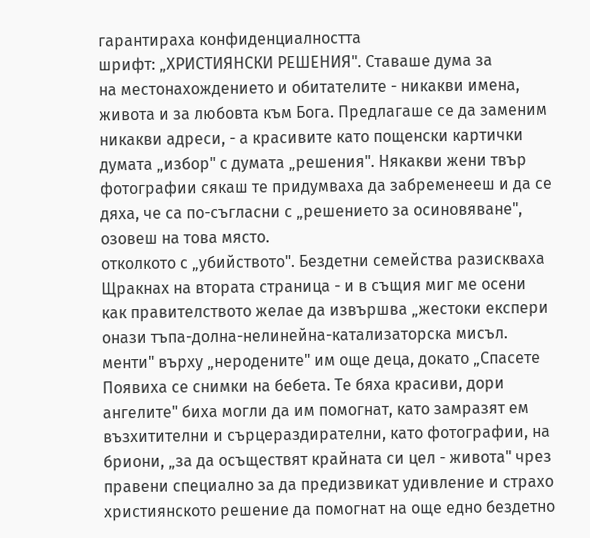гарантираха конфиденциалността
шрифт: „ХРИСТИЯНСКИ РЕШЕНИЯ". Ставаше дума за
на местонахождението и обитателите - никакви имена,
живота и за любовта към Бога. Предлагаше се да заменим
никакви адреси, - а красивите като пощенски картички
думата „избор" с думата „решения". Някакви жени твър
фотографии сякаш те придумваха да забременееш и да се
дяха, че са по-съгласни с „решението за осиновяване",
озовеш на това място.
отколкото с „убийството". Бездетни семейства разискваха
Щракнах на втората страница - и в същия миг ме осени
как правителството желае да извършва „жестоки експери
онази тъпа-долна-нелинейна-катализаторска мисъл.
менти" върху „неродените" им още деца, докато „Спасете
Появиха се снимки на бебета. Те бяха красиви, дори
ангелите" биха могли да им помогнат, като замразят ем
възхитителни и сърцераздирателни, като фотографии, на
бриони, „за да осъществят крайната си цел - живота" чрез
правени специално за да предизвикат удивление и страхо
християнското решение да помогнат на още едно бездетно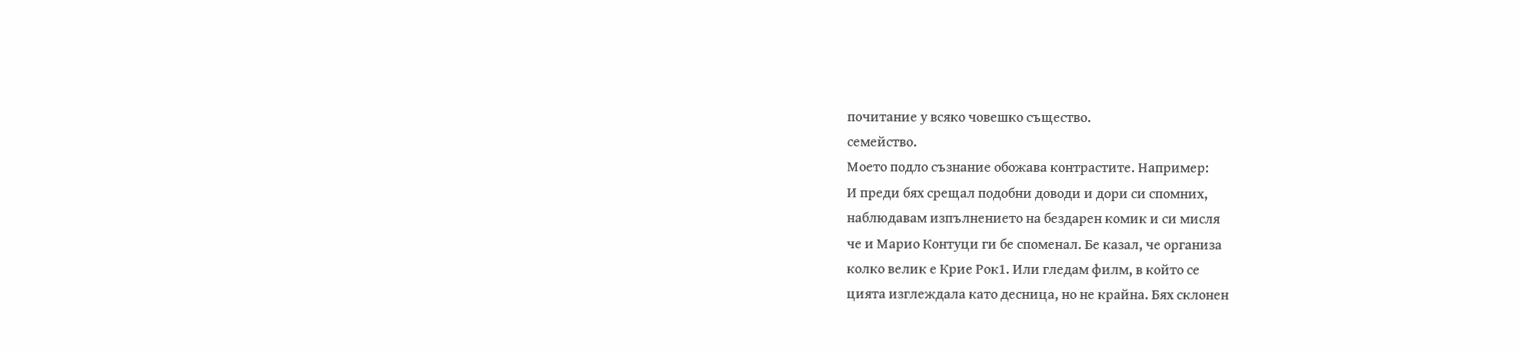почитание у всяко човешко същество.
семейство.
Моето подло съзнание обожава контрастите. Например:
И преди бях срещал подобни доводи и дори си спомних,
наблюдавам изпълнението на бездарен комик и си мисля
че и Марио Контуци ги бе споменал. Бе казал, че организа
колко велик е Крие Рок1. Или гледам филм, в който се
цията изглеждала като десница, но не крайна. Бях склонен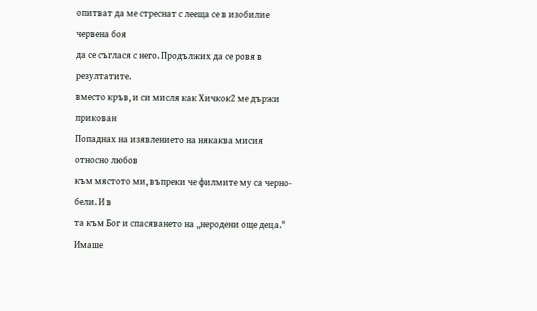опитват да ме стреснат с лееща се в изобилие червена боя
да се съглася с него. Продължих да се ровя в резултатите.
вместо кръв, и си мисля как Хичкок2 ме държи прикован
Попаднах на изявлението на някаква мисия относно любов
към мястото ми, въпреки че филмите му са черно-бели. И в
та към Бог и спасяването на „неродени още деца." Имаше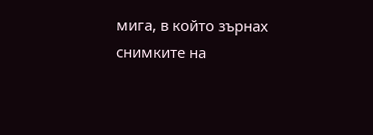мига, в който зърнах снимките на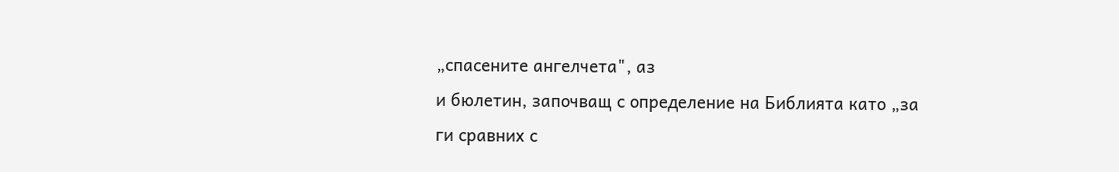„спасените ангелчета", аз
и бюлетин, започващ с определение на Библията като „за
ги сравних с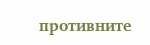противните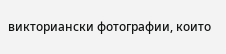викториански фотографии, които